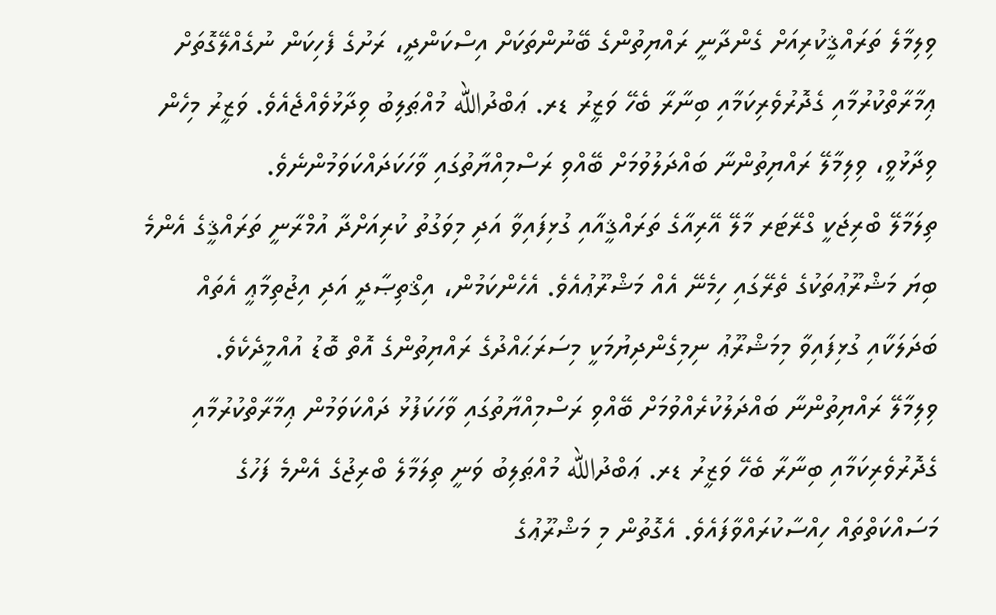ވިލިމާލެ ތަރައްޤީކުރިއަށް ގެންދާނީ ރައްޔިތުންގެ ބޭނުންތަކަށް އިސްކަންދީ، ރަށުގެ ފެހިކަން ނުގެއްލޭގޮތަށް ޢިމާރާތްކުރުމާއި ގެދޮރުވެރިކަމާއި ބިނާރާ ބެހޭ ވަޒީރު ޑރ. ޢަބްދުالله މުއްޠަލިބު ވިދާޅުވެއްޖެއެވެ. ވަޒީރު މިހެން ވިދާޅުވީ، ވިލިމާލޭ ރައްޔިތުންނާ ބައްދަލުވުމަށް ބޭއްވި ރަސްމިއްޔާތުގައި ވާހަކަދައްކަވަމުންނެވެ.
ތިލަމާލޭ ބްރިޖަކީ ގްރޭޓަރ މާލޭ އޭރިއާގެ ތަރައްޤީއާއި ގުޅިފައިވާ އަދި މިވަގުތު ކުރިއަށްދާ އުމްރާނީ ތަރައްޤީގެ އެންމެ ބިޔަ މަޝްރޫޢުތަކުގެ ތެރޭގައި ހިމެނޭ އެއް މަޝްރޫޢުއެވެ. އެހެންކަމުން، އިޤްތިޞާދީ އަދި އިޖުތިމާޢީ އެތައް ބަދަލަކާއި ގުޅިފައިވާ މިމަޝްރޫޢު ނިމިގެންދިޔުމަކީ މިސަރަޙައްދުގެ ރައްޔިތުންގެ އޮތް ބޮޑު އުއްމީދެކެވެ.
ވިލިމާލޭ ރައްޔިތުންނާ ބައްދަލުކުރެއްވުމަށް ބޭއްވި ރަސްމިއްޔާތުގައި ވާހަކަފުޅު ދައްކަވަމުން ޢިމާރާތްކުރުމާއި ގެދޮރުވެރިކަމާއި ބިނާރާ ބެހޭ ވަޒީރު ޑރ. ޢަބްދުالله މުއްޠަލިބު ވަނީ ތިލަމާލެ ބްރިޖުގެ އެންމެ ފަހުގެ މަސައްކަތްތައް ހިއްސާކުރައްވާފައެވެ. އެގޮތުން މި މަޝްރޫޢުގެ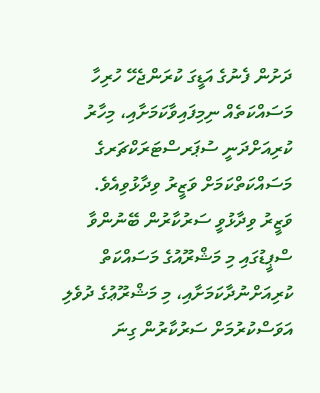ދަށުން ފެނުގެ އަޑީގަ ކުރަންޖެހޭ ހުރިހާ މަސައްކަތެއް ނިމިފައިވާކަމަށާއި، މިހާރު ކުރިއަށްދަނީ ސުޕަރސްޓަރަކްޗަރގެ މަސައްކަތްކަމަށް ވަޒީރު ވިދާޅުވިއެވެ.
ވަޒީރު ވިދާޅުވީ ސަރުކާރުން ބޭނުންވާ ސްޕީޑުގައި މި މަޝްރޫއުގެ މަސައްކަތް ކުރިއަށްނުދާކަމަށާއި، މި މަޝްރޫޢުގެ ދުވެލި އަވަސްކުރުމަށް ސަރުކާރުން ގިނަ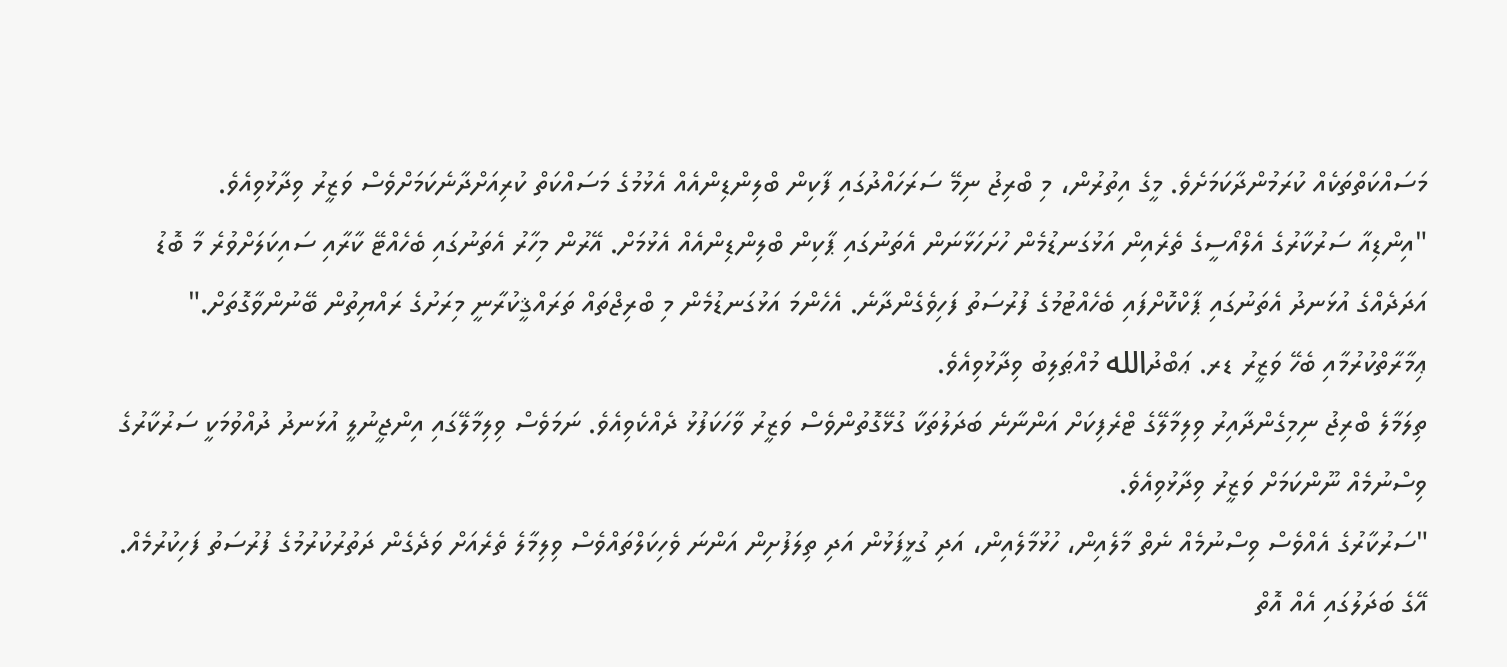މަސައްކަތްތަކެއް ކުރަމުންދާކަމަށެވެ. މީގެ އިތުރުން، މި ބްރިޖު ނިމޭ ސަރަހައްދުގައި ފާކިން ބްލިންޑިންއެއް އެޅުމުގެ މަސައްކަތް ކުރިއަށްދާނެކަމަށްވެސް ވަޒީރު ވިދާޅުވިއެވެ.
"އިންޑިއާ ސަރުކާރުގެ އެލްއޯސީގެ ތެރެއިން އަޅުގަނޑުމެން ހުށަހަޅާނަން އެތަނުގައި ޕާކިން ބްލިންޑިންއެއް އެޅުމަށް. އޭރުން މިހާރު އެތަނުގައި ބެހެއްޓޭ ކާރާއި ސައިކަލަށްވުރެ މާ ބޮޑު އަދަދެއްގެ އުޅަނދު އެތަނުގައި ޕާކްކޮށްފައި ބެހެއްޓުމުގެ ފުރުސަތު ފަހިވެގެންދާނެ. އެހެންމަ އަޅުގަނޑުމެން މި ބްރިޖްތައް ތަރައްޤީކުރާނީ މިރަށުގެ ރައްޔިތުން ބޭނުންވާގޮތަށް." ޢިމާރާތްކުރުމާއި ބެހޭ ވަޒީރު ޑރ. ޢަބްދުالله މުއްޠަލިބު ވިދާޅުވިއެވެ.
ތިލަމާލެ ބްރިޖު ނިމިގެންދާއިރު ވިލިމާލޭގެ ޓްރެފިކަށް އަންނާނެ ބަދަލުތަކާ ގުޅޭގޮތުންވެސް ވަޒީރު ވާހަކަފުޅު ދެއްކެވިއެވެ. ނަމަވެސް ވިލިމާލޭގައި އިންޖީނުލީ އުޅަނދު ދުއްވުމަކީ ސަރުކާރުގެ ވިސްނުމެއް ނޫންކަމަށް ވަޒީރު ވިދާޅުވިއެވެ.
"ސަރުކާރުގެ އެއްވެސް ވިސްނުމެއް ނެތް މާލެއިން، ހުޅުމާލެއިން، އަދި ގުޅީފަޅުން އަދި ތިލަފުށިން އަންނަ ވެހިކަލްތައްވެސް ވިލިމާލެ ތެރެއަށް ވަދެގެން ދަތުރުކުރުމުގެ ފުރުސަތު ފަހިކުރުމެއް. އޭގެ ބަދަލުގައި އެއް އޮތް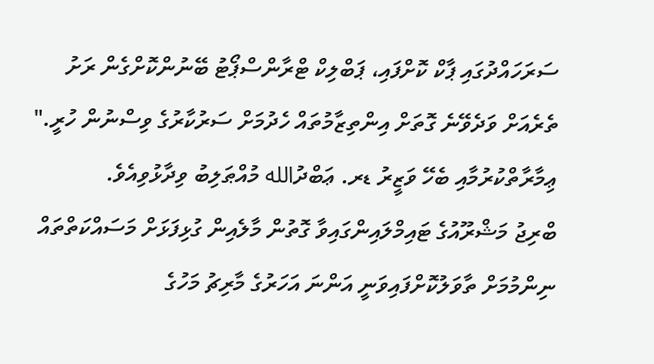ސަރަހައްދުގައި ޕާކް ކޮށްފައި، ޕަބްލިކް ޓްރާންސްޕޯޓު ބޭނުންކޮށްގެން ރަށު ތެރެއަށް ވަދެވޭނެ ގޮތަށް އިންތިޒާމުތައް ހެދުމަށް ސަރުކާރުގެ ވިސްނުން ހުރީ." ޢިމާރާތްކުރުމާއި ބެހޭ ވަޒީރު ޑރ. ޢަބްދުالله މުއްޠަލިބު ވިދާޅުވިއެވެ.
ބްރިޖު މަޝްރޫއުގެ ޓައިމްލައިންގައިވާ ގޮތުން މާލެއިން ގުޅިފަޅަށް މަސައްކަތްތައް ނިންމުމަށް ތާވަލުކޮށްފައިވަނީ އަންނަ އަހަރުގެ މާރިޗު މަހުގެ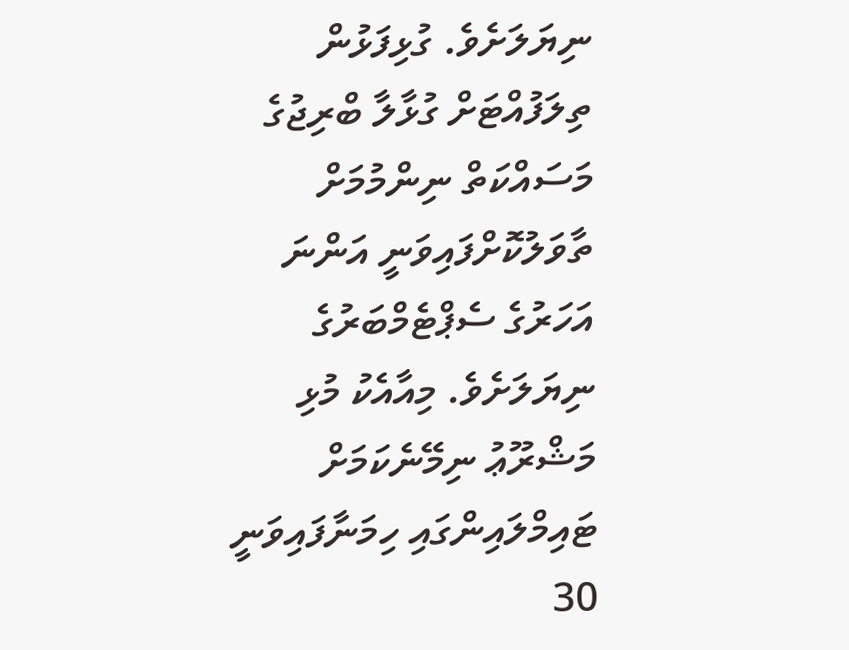ނިޔަލަށެވެ. ގުޅިފަޅުން ތިލަފުއްޓަށް ގުޅާލާ ބްރިޖުގެ މަސައްކަތް ނިންމުމަށް ތާވަލުކޮށްފައިވަނީ އަންނަ އަހަރުގެ ސެޕްޓެމްބަރުގެ ނިޔަލަށެވެ. މިއާއެކު މުޅި މަޝްރޫޢު ނިމޭނެކަމަށް ޓައިމްލައިންގައި ހިމަނާފައިވަނީ 30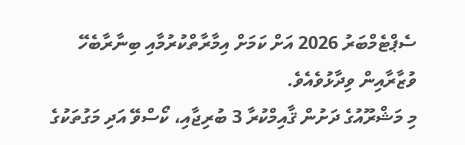ސެޕްޓެމްބަރު 2026 އަށް ކަމަށް އިމާރާތްކުރުމާއި ބިނާރާބެހޭ ވުޒާރާއިން ވިދާޅުވެއެވެ.
މި މަޝްރޫއުގެ ދަށުން ޤާއިމްކުރާ 3 ބުރިޖާއި، ކޯސްވޭ އަދި މަގުތަކުގެ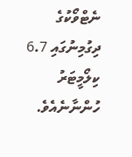ނެޓްވޯކުގެ ދިގުމިނުގައި 6.7 ކިލޯމީޓަރު ހުންނާނެއެވެ.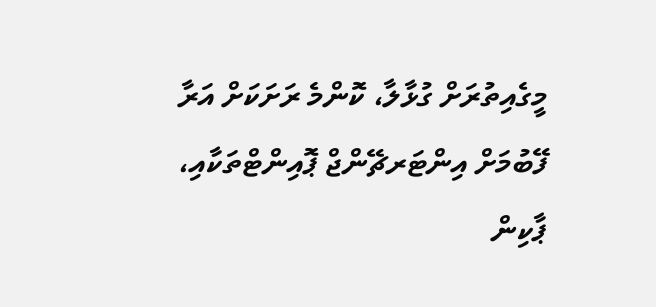މީގެއިތުރަށް ގުޅާލާ، ކޮންމެ ރަށަކަށް އަރާ ފޭބުމަށް އިންޓަރޗޭންޖް ޕޮއިންޓްތަކާއި، ޕާކިން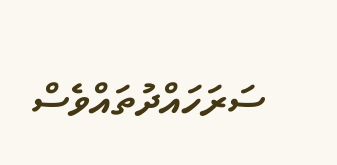ސަރަހައްދުތައްވެސް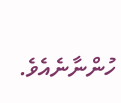ހުންނާނެއެވެ.